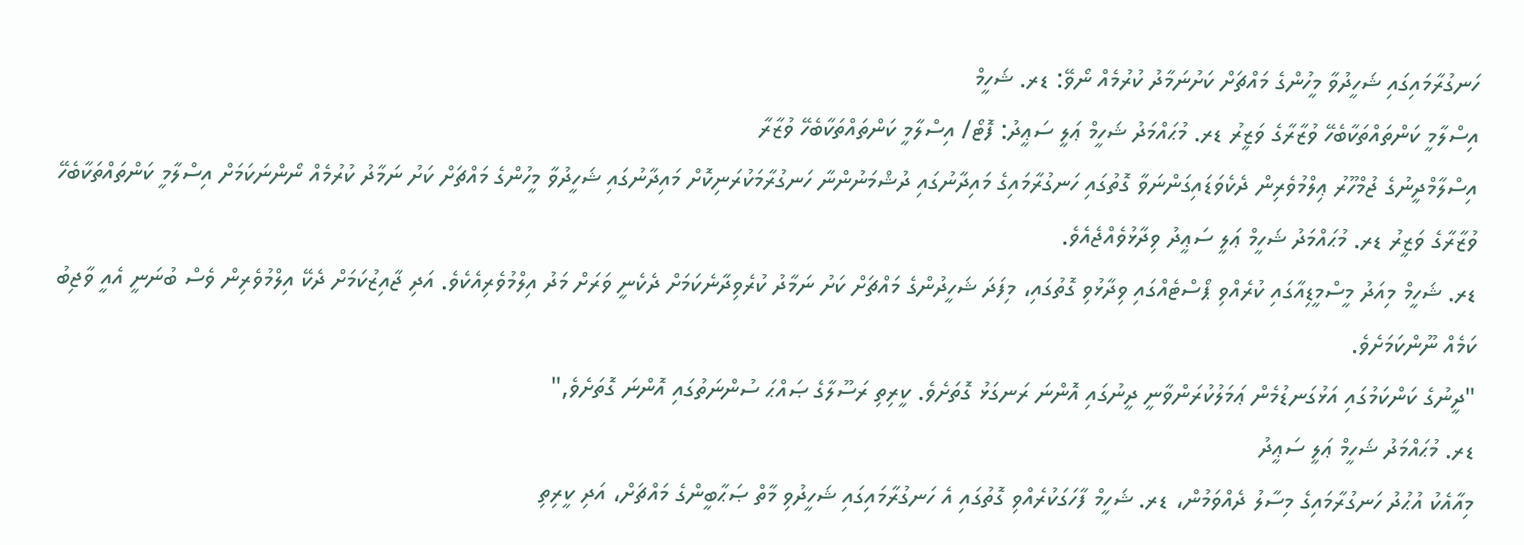ހަނގުރާމައިގައި ޝަހީދުވާ މީހުންގެ މައްޗަށް ކަށުނަމާދު ކުރުމެއް ނޯވޭ: ޑރ. ޝަހީމް
އިސްލާމީ ކަންތައްތަކާބެހޭ ވުޒާރާގެ ވަޒީރު ޑރ. މުޙައްމަދު ޝަހީމް ޢަލީ ސަޢީދު: ފޮޓޯ/ އިސްލާމީ ކަންތައްތަކާބެހޭ ވުޒާރާ
އިސްލާމްދީނުގެ ޖުމްހޫރު ޢިލްމުވެރިން ދެކެވަޑައިގަންނަވާ ގޮތުގައި ހަނގުރާމައިގެ މައިދާނުގައި ދުޝްމަނުންނާ ހަނގުރާމަކުރަނިކޮށް މައިދާނުގައި ޝަހީދުވާ މީހުންގެ މައްޗަށް ކަށު ނަމާދު ކުރުމެއް ނޯންނަކަމަށް އިސްލާމީ ކަންތައްތަކާބެހޭ ވުޒާރާގެ ވަޒީރު ޑރ. މުޙައްމަދު ޝަހީމް ޢަލީ ސަޢީދު ވިދާޅުވެއްޖެއެވެ.
ޑރ. ޝަހީމް މިއަދު މީސްމީޑިއާގައި ކުރެއްވި ޕޯސްޓެއްގައި ވިދާޅުވި ގޮތުގައި، މިފަދަ ޝަހީދުންގެ މައްޗަށް ކަށު ނަމާދު ކުރެވިދާނެކަމަށް ދެކެނީ ވަރަށް މަދު އިލްމުވެރިއެކެވެ. އަދި ޖާއިޒުކަމަށް ދެކޭ އިލްމުވެރިން ވެސް ބުނަނީ އެއީ ވާޖިބު ކަމެއް ނޫންކަމަށެވެ.
"ދީނުގެ ކަންކަމުގައި އަޅުގަނޑުމެން ޢަމަލުކުރަންވާނީ ދީނުގައި އޮންނަ ރަނގަޅު ގޮތަށެވެ. ކީރިތި ރަސޫލާގެ ޞައްޙަ ސުންނަތުގައި އޮންނަ ގޮތަށެވެ,"
ޑރ. މުޙައްމަދު ޝަހީމް ޢަލީ ސަޢީދު
މިއާއެކު އުޙުދު ހަނގުރާމައިގެ މިސާލު ދެއްވަމުން، ޑރ. ޝަހީމް ފާހަގަކުރެއްވި ގޮތުގައި އެ ހަނގުރާމައިގައި ޝަހީދުވި މާތް ޞަޙާބީންގެ މައްޗަށް، އަދި ކީރިތި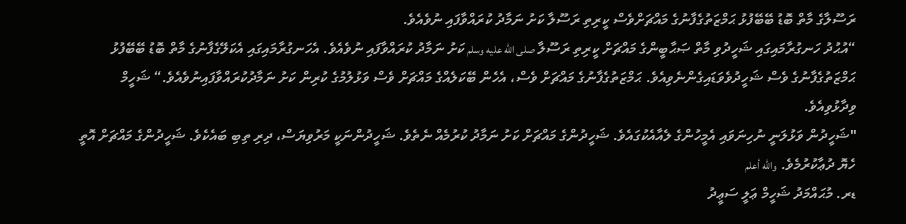ރަސޫލާގެ މާތް ބޮޑު ބޭބޭފުޅު ޙަމްޒަތުގެފާނުގެ މައްޗަށްވެސް ކީރިތި ރަސޫލާ ކަށު ނަމާދު ކުރައްވާފައި ނުވެއެވެ.
“އުޙުދު ހަނގުރާމައިގައި ޝަހީދުވި މާތް ޞަޙާބީންގެ މައްޗަށް ކީރިތި ރަސޫލާ صلى الله عليه وسلم ކަށު ނަމާދު ކުރައްވާފައި ނުވެއެވެ. އެހަނގުރާމައިގައި އެކަލޭގެފާނުގެ މާތް ބޮޑު ބޭބޭފުޅު ޙަމްޒަތުގެފާނުގެ ވެސް ޝަހީދުވެވަޑައިގެންނެވިއެވެ. ޙަމްޒަތުގެފާނުގެ މައްޗަށް ވެސް، އެހެން ބޭކަލެއްގެ މައްޗަށް ވެސް ވަޅުލުމުގެ ކުރިން ކަށު ނަމާދުކުރައްވާފައިނުވެއެވެ.“ ޝަހީމް ވިދާޅުވިއެވެ.
"ޝަހީދުން ވަޅުލަނީ ނުހިނަވައި އެމީހުންގެ ލެއާއެކުގައެވެ. ޝަހީދުންގެ މައްޗަށް ކަށު ނަމާދު ކުރުމެއް ނެތެވެ. ޝަހީދުންނަކީ މަރުވިޔަސް، ދިރި ތިބި ބައެކެވެ. ޝަހީދުންގެ މައްޗަށް އޮތީ ހެޔޮ ދުޢާކުރުމެވެ. والله أعلم
ޑރ. މުޙައްމަދު ޝަހީމް ޢަލީ ސަޢީދު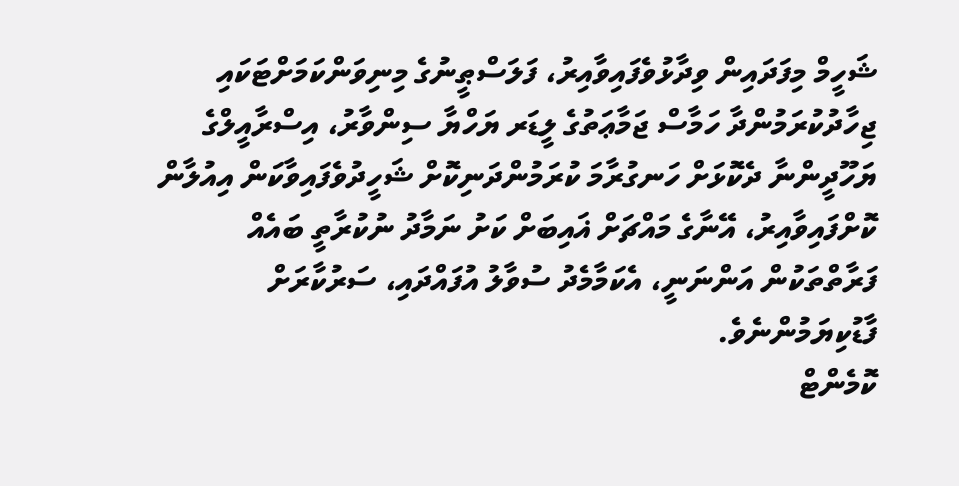ޝަހީމް މިފަދައިން ވިދާޅުވެފައިވާއިރު، ފަލަސްޠީނުގެ މިނިވަންކަމަށްޓަކައި ޖިހާދުކުރަމުންދާ ހަމާސް ޖަމާޢަތުގެ ލީޑަރ ޔަހްޔާ ސިންވާރު، އިސްރާއީލްގެ ޔަހޫދީންނާ ދެކޮޅަށް ހަނގުރާމަ ކުރަމުންދަނިކޮށް ޝަހީދުވެފައިވާކަން އިއުލާން ކޮށްފައިވާއިރު، އޭނާގެ މައްޗަށް ޣައިބަށް ކަށު ނަމާދު ނުކުރާތީ ބައެއް ފަރާތްތަކުން އަންނަނީ، އެކަމާމެދު ސުވާލު އުފައްދައި، ސަރުކާރަށް ފާޑުކިޔަމުންނެވެ.
ކޮމެންޓް